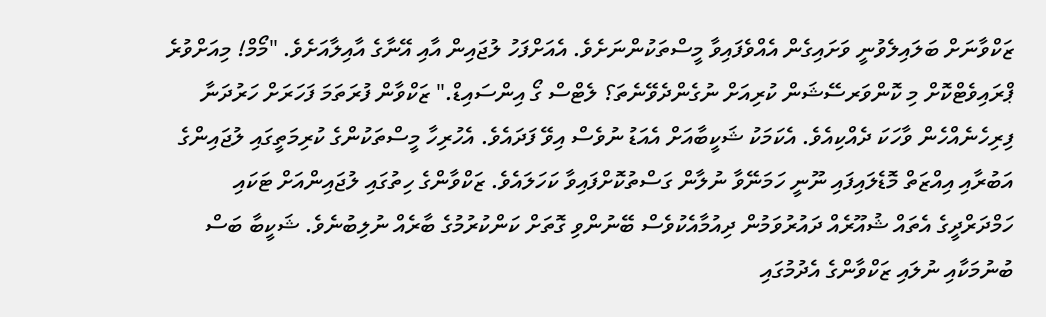ޒަކްވާނަށް ބަލައިލެވުނީ ވަށައިގެން އެއްވެފައިވާ މީސްތަކުންނަށެވެ. އެއަށްފަހު ލުޖައިން އާއި އޭނާގެ އާއިލާއަށެވެ. "މޯމް! މިއަށްވުރެ ޕްރައިވެޓްކޮށް މި ކޮންވަރސޭޝަން ކުރިއަށް ނުގެންދެވޭނެތަ؟ ލެޓްސް ގޯ އިންސައިޑް." ޒަކްވާން ފުރަތަމަ ފަހަރަށް ހަރުދަނާ ފިރިހެނެއްހެން ވާހަކަ ދެއްކިއެވެ. އެކަމަކު ޝަކީބާއަށް އެއަޑު ނުވެސް އިވޭ ފަދައެވެ. އެހުރިހާ މީސްތަކުންގެ ކުރިމަތީގައި ލުޖައިންގެ އަބުރާއި އިއްޒަތް މޮޑެލައިފައި ނޫނީ ހަމަނޭވާ ނުލާން ގަސްތުކޮށްފައިވާ ކަހަލައެވެ. ޒަކްވާންގެ ހިތުގައި ލުޖައިންއަށް ޓަކައި ހަމްދަރްދީގެ އެތައް ޝުއޫރެއް ދައުރުވަމުން ދިއުމާއެކުވެސް ބޭނުންވި ގޮތަށް ކަންކުރުމުގެ ބާރެއް ނުލިބުނެވެ. ޝަކީބާ ބަސް ބުނުމަކާއި ނުލައި ޒަކްވާންގެ އެދުމުގައި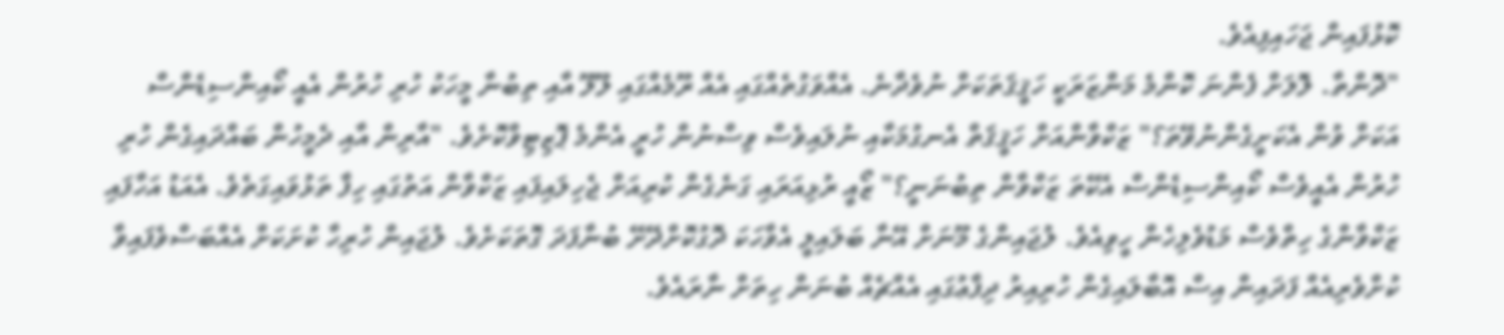ކޮޅުފައިން ޖަހައިފިއެވެ.
"ދޮންތާ. ލޮލަށް ފެންނަ ކޮންމެ މަންޒަރަކީ ހަޤީޤަތަކަށް ނުވެދާނެ. އެއްވަގުތެއްގައި އެއް ރޫމެއްގައި ލޫލޫ އާއި ތިބުނާ މީހަކު ހުރި ހުރުން އެއީ ކޯއިންސިޑެންސް އަކަށް ވުން އެކަށީގެންނުވޭތަ؟" ޒަކްވާންއަށް ހަޤީޤަތް އެނގުމަކާއި ނުލައިވެސް ވިސްނުން ހުރީ އެންމެ ޕޮޒިޓިވްކޮށެވެ. "އާރިން އާއި ދެމީހުން ބައްދައިގެން ހުރި ހުރުން އެއީވެސް ކޯއިންސިޑެންސް އެކޭތަ ޒަކްވާން ތިބުނަނީ؟" ޒޯއީ ރުޅިއަރައި ގަނެގެން ކުރިއަށް ޖެހިލައިފައި ޒަކްވާން އަތުގައި ހިފާ ތަޅުވައިގަތެވެ. އެއަޑު އަހާފައި ޒަކްވާންގެ ހިތްވެސް މަޑުވެލިހެން ހީވިއެވެ. ލުޖައިންގެ މޫނަށް އޭނާ ބަލައިލީ އެވާހަކަ ދޮގުކޮށްދޭށޭ ބުނާފަދަ ގޮތަކަށެވެ. ލުޖައިން ހުރިހާ ކުށަކަށް އެއްބަސްވެފައިވާ ކުށްވެރިއެއް ފަދައިން އިސް އޮބާލައިގެން ހުރިއިރު ދިފާޢުގައި އެއްޗެއް ބުނަން ހިތަށް ނާރައެވެ.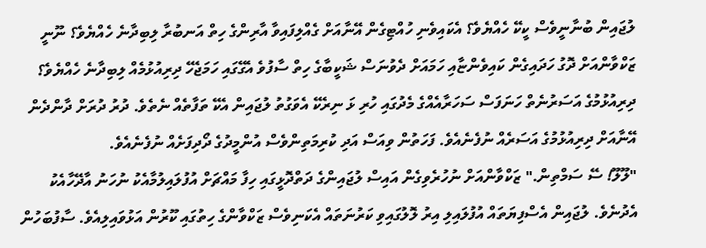ލުޖައިން ބުނާނީވެސް ކީކޭ ހެއްޔެވެ؟ އެކައިވެނި ހުއްޓިގެން އޭނާއަށް ގެއްލިފައިވާ އާރިންގެ ހިތް އަނބުރާ ލިބިދާނެ ހެއްޔެވެ؟ ނޫނީ ޒަކްވާންއަށް ދޮގު ހަދައިގެން ކައިވެންޏާއި ހަމައަށް ދެވުނަސް ޝަކީބާގެ ހިތް ސާފުވެ އެގޭގައި ހަމަޖެހޭ ދިރިއުޅުމެއް ލިބިދާނެ ހެއްޔެވެ؟ ދިރިއުޅުމުގެ އަސަރުނެތް ހަނަފަސް ސަހަރާއެއްގެ މެދުގައި ހުރި ޅަ ނިރެކޭ އެވަގުތު ލުޖައިން އެކޭ ތަފާތެއް ނެތެވެ. ދުރު ދުރަށް ދާންދެން އޭނާއަށް ދިރިއުޅުމުގެ އަސަރެއް ނުފެނެއެވެ. ފަހަތުން ވިއަސް އަދި ކުރިމަތިންވެސް އުންމީދުގެ ދޯދިފަށެއް ނުފެނެއެވެ.
"ލޫލޫ! ސޭ ސަމްތިން." ޒަކްވާންއަށް ނުހުރެވިގެން އައިސް ލުޖައިންގެ ދަތްދޮޅީގައި ހިފާ މައްޗަށް އުފުލައިލުމާއެކު ނުހަނު އާދޭހާއެކު އެދުނެވެ. ލުޖައިން އެސްފިޔަތައް އުފުލައިލި އިރު ލޮލުގައިވި ކަރުނަތައް އެކަނިވެސް ޒަކްވާންގެ ހިތުގައި ކޫރުން އަޅުވައިލިއެވެ. ސާފުބަހުން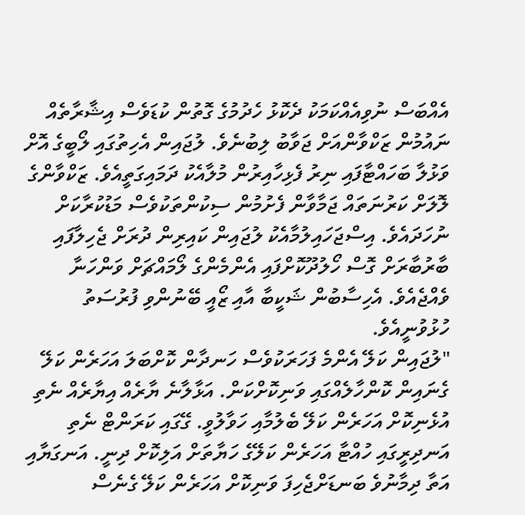އެއްބަސް ނުވިއެއްކަމަކު ދެކޮޅު ހެދުމުގެ ގޮތުން ކުޑަވެސް އިޝާރާތެއް ނައުމުން ޒަކްވާންއަށް ޖަވާބު ލިބުނެވެ. ލުޖައިން އެހިތުގައި ލޯބީގެ އޮށް ވަޅުލާ ބަހައްޓާފައި ނިރު ފެޅިހާއިރުން މުލާއެކު ދަމައިގަތީއެވެ. ޒަކްވާންގެ ލޮލަށް ކަރުނަތައް ޖަމާވާން ފެށުމުން ސިކުންތަކުވެސް މަޑުކުރާކަށް ނުހަދައެވެ. އިސްޖަހައިލުމާއެކު ލުޖައިން ކައިރިން ދުރަށް ޖެހިލާފައި ބާރުބާރަށް ގޮސް ހޯލުދޫކޮށްފައި އެންމެންގެ ލޯމައްޗަށް ވަންހަނާ ވެއްޖެއެވެ. އެހިސާބުން ޝަކީބާ އާއި ޒޯއީ ބޭނުންވި ފުރުސަތު ހުޅުވުނީއެވެ.
"ލުޖައިން ކަލޭ އެންމެ ފަހަރަކުވެސް ހަނދާން ކޮށްބަލަ އަހަރެން ކަލޭ ގެނައިން ކޮންހާލެއްގައި ވަނިކޮށްކަން. އަޅާލާނެ ޔާރެއް އިޔާރެއް ނެތި އުޅެނިކޮށް އަހަރެން ކަލޭ ބެލުމާއި ހަވާލުވީ. ގޭގައި ކަރަންޓް ނެތި އަނދިރީގައި ހުއްޓާ އަހަރެން ކަލޭގެ ހަޔާތަށް އަލިކޮށް ދިނީ. އަނގަޔާއި އަތާ ދިމާނުވެ ބަނޑަށްޖެހިފަ ވަނިކޮށް އަހަރެން ކަލޭ ގެނެސް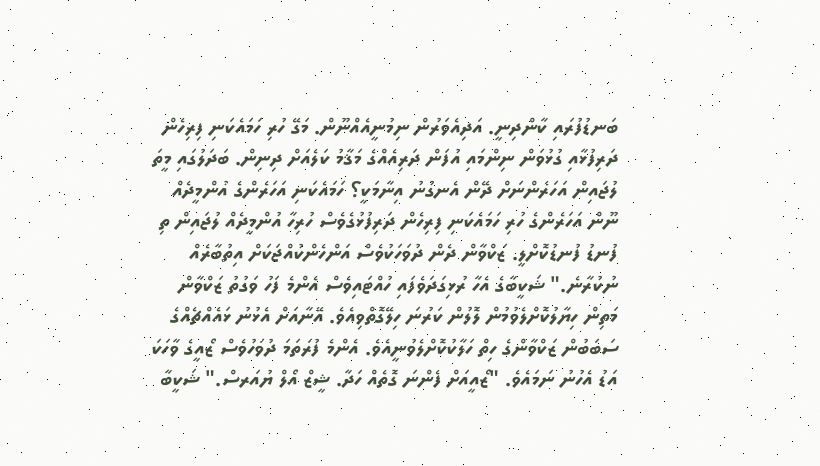ބަނޑުފުރައި ކާންދިނީ. އަދިއެވަރުން ނިމުނީއެއްނޫން. މަގޭ ހުރި ހަމައެކަނި ފިރިހެން ދަރިފުޅާއި ގުޅުވަން ނިންމައި އުފަން ދަރިއެއްގެ މަޤާމު ކަލެއަށް ދިނިން. ބަދަލުގައި މީތަ ލުޖައިން އަހަރެންނަށް ދޭން އެނގުނު އިނާމަކީ؟ ހަމައެކަނި އަހަރެންގެ އުންމީދެއް ނޫން އަހަރެންގެ ހުރި ހަމައެކަނި ފިރިހެން ދަރިފުޅުގެވެސް ހުރިހާ އުންމީދެއް ލުޖައިން ތި ފުނޑު ފުނޑުކޮށްލީ. ޒަކްވާން ދެން ދުވަހަކުވެސް އަންހެންކުއްޖަކަށް އިތުބާރެއް ނުކުރާނެ." ޝަކީބާގެ އެހާ ރުޅިގަދަވެފައި ހުއްޓައިވެސް އެންމެ ފަހު ވަގުތު ޒަކްވާން މަތިން ހިޔާލުކޮށްލެވުމުން ލޮލުން ކަރުނަ ހިލޭގޮތްވިއެވެ. އޭނާއަށް އެޅުނު ޅައެއްޗެއްގެ ސަބަބުން ޒަކްވާންގެ ހިތް ހަލާކުކޮށްލެވުނީއެވެ. އެންމެ ފުރަތަމަ ދުވަހުވެސް ޒޯއީގެ ވާހަކަ އަޑު އެހުނު ނަމައެވެ. "ޒޯއީއަށް ފެންނަ ގޮތެއް ހަދާ. ޝީޒް އޯލް ޔުއަރސް." ޝަކީބާ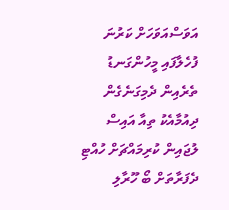އަވަސްއަވަހަށް ކަރުނަ ފުހެލާފައި މީހުންގަނޑު ތެރެއިން ދެމިގަނެގެން ދިއުމާއެކު ތިއާ އައިސް ލުޖައިން ކުރިމައްޗަށް ހުއްޓި ދެފަރާތަށް ބޯ ހޫރާލި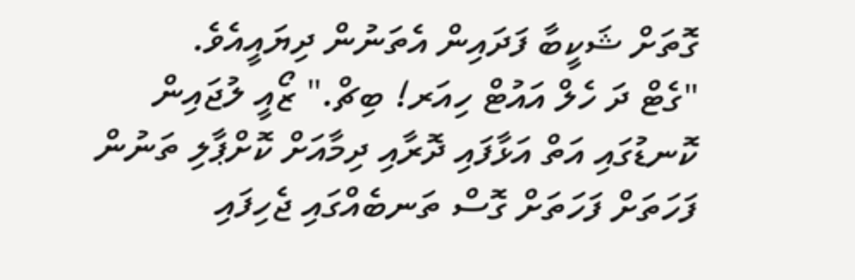ގޮތަށް ޝަކީބާ ފަދައިން އެތަނުން ދިޔައީއެވެ.
"ގެޓް ދަ ހެލް އައުޓް ހިއަރ! ބިޗް." ޒޯއީ ލުޖައިން ކޮނޑުގައި އަތް އަޅާފައި ދޮރާއި ދިމާއަށް ކޮށްޕާލި ތަނުން ފަހަތަށް ފަހަތަށް ގޮސް ތަނބެއްގައި ޖެހިފައި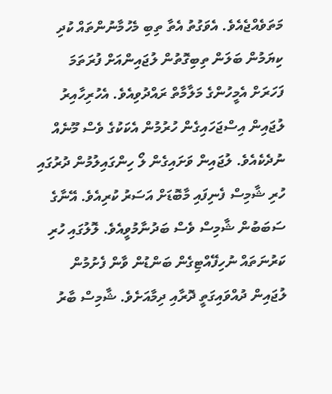މަތަވެއްޖެއެވެ. އެވަގުތު އެތާ ތިބި މެހުމާނުންތައް ކުދި ކިޔަމުން ބަލަން ތިބިގޮތުން ލުޖައިންއަށް ފުރަތަމަ ފަހަރަށް އެމީހުންގެ މަލާމާތް ރައްދުވިއެވެ. އެހުރިހާއިރު ލުޖައިން އިސްޖަހައިގެން ހުރުމުން އެކަކުގެ ވެސް މޫނެއް ނުދެކެއެވެ. ލުޖައިން ވަށައިގެން ލޯ ހިންގައިލުމުން ދުރުގައި ހުރި ޝާމިސް ފެނިފައި މާބޮޑަށް އަސަރު ކުރިއެވެ. އޭނާގެ ސަބަބުން ޝާމިސް ވެސް ބަދުނާމުވީއެވެ. ލޮލުގައި ހުރި ކަރުނަތައް ނުހިފޭއްޓިގެން ބަންޑުން ވާން ފެށުމުން ލުޖައިން ދުއްވައިގަތީ ދޮރާއި ދިމާއަށެވެ. ޝާމިސް ބާރު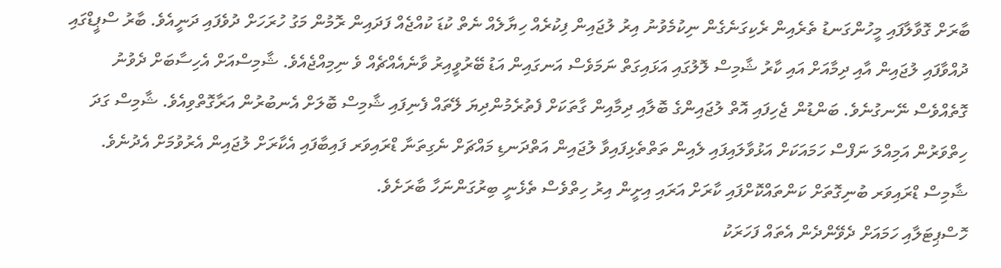ބާރަށް ގޮވާލާފައި މީހުންގަނޑު ތެރެއިން ރެކިގަނެގެން ނިކުމެވުނު އިރު ލުޖައިން ފިކުރެއް ހިޔާލެއް ނެތް ކުޑަ ކުއްޖެއް ފަދައިން ރޮމުން މަގު ހުރަހަށް ދުވެފައި ދަނީއެވެ. ބާރު ސްޕީޑްގައި ދުއްވާފައި ލުޖައިން އާއި ދިމާއަށް އައި ކާރު ޝާމިސް ލޮލުގައި އަޅައިގަތް ނަމަވެސް އަނގައިން އަޑު ބޭރުވީއިރު ވާނެއެއްޗެއް ވެ ނިމިއްޖެއެވެ. ޝާމިސްއަށް އެހިސާބަށް ދެވުނު ގޮތެއްވެސް ނޭނގުނެވެ. ބަންޑުން ޖެހިފައި އޮތް ލުޖައިންގެ ބޮލާއި ދިމާއިން ގާތަކަށް ފެތުރެމުންދިޔަ ލޭތައް ފެނިފައި ޝާމިސް ބޮލަށް އެނބުރުން އަރާގޮތްވިއެވެ. ޝާމިސް ގަދަ ހިތްވަރުން އަމިއްލަ ނަފްސް ހަމައަކަށް އަޅުވާލައިފައި ލެއިން ތަތްތެޅިފައިވާ ލުޖައިން އަތްދަނޑި މައްޗަށް ނެގިތަނާ ޑްރައިވަރ ފައިބާފައި އެކާރަށް ލުޖައިން އެރުވުމަށް އެދުނެވެ. ޝާމިސް ޑްރައިވަރ ބުނިގޮތަށް ކަންތައްކޮށްފައި ކާރަށް އަރައި އިށީން އިރު ހިތްވެސް ތެޅެނީ ބިރުގަންނަހާ ބާރަށެވެ.
ހޮސްޕިޓަލާއި ހަމައަށް ދެވޭންދެން އެތައް ފަހަރަކު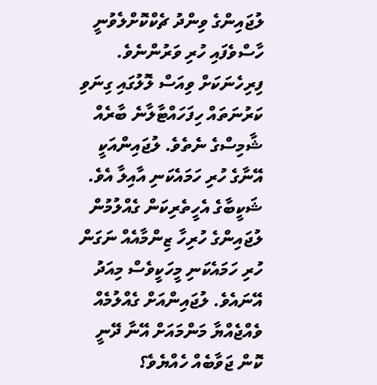ލުޖައިންގެ ވިންދު ޗެކްކޮށްލެވުނީ ހާސްވެފައި ހުރި ވަރުންނެވެ. ފިރިހެނަކަށް ވިއަސް ލޮލުގައި ގިނަވި ކަރުނަތައް ހިފަހައްޓާލާނެ ބާރެއް ޝާމިސްގެ ނެތެވެ. ލުޖައިންއަކީ އޭނާގެ ހުރި ހަމައެކަނި އާއިލާ އެވެ. ޝަކީބާގެ އެހީތެރިކަން ގެއްލުމުން ލުޖައިންގެ ހުރިހާ ޒިންމާއެއް ނަގަން ހުރި ހަމައެކަނި މީހަކީވެސް މިއަދު އޭނައެވެ. ލުޖައިންއަށް ގެއްލުމެއް ވެއްޖެއްޔާ މަންމައަށް އޭނާ ދޭނީ ކޮން ޖަވާބެއް ހެއްޔެވެ؟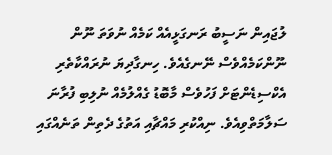ލުޖައިން ނަސީބު ރަނގަޅީއެއް ކަމެއް ނުވަތަ ނޫން ނޫންކަމެއްވެސް ނޭނގެއެވެ. ހިނގާދިޔަ ނުރައްކާތެރި އެކްސިޑެންޓަށް ފަހުވެސް މާބޮޑު ގެއްލުމެއް ނުލިބި ފުރާނަ ސަލާމަތްވިއެވެ. ނިއްކުރި މައްޗާއި އަތުގެ ދެތިން ތަނެއްގައި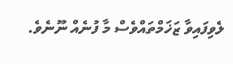ލެވިފައިވާ ޒަޚަމްތައްވެސް މާ ފުނެއް ނޫނެވެ.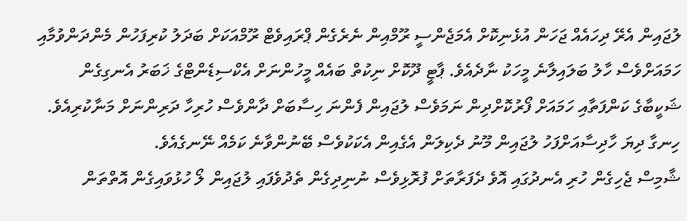ލުޖައިން އެރޭ ދިހައެއް ޖަހަން އުޅެނިކޮށް އެމަޖެންސީ ރޫމްއިން ނެރެގެން ޕްރައިވެޓް ރޫމްއަކަށް ބަދަލު ކުރިފަހުން މެންދަންވުމާއި ހަމައަށްވެސް ހާލު ބަލައިލާނެ މީހަކު ނާދެއެވެ. ޕާޓީ ދޫކޮށް ނިކުތް ބައެއް މީހުންނަށް އެކްސިޑެންޓްގެ ޚަބަރު އެނގިގެން ޝަކީބާގެ ކަންފަތާއި ހަމައަށް ފޯރުކޮށްދިން ނަމަވެސް ލުޖައިން ފެންނަ ހިސާބަށް ދާންވެސް ހުރިހާ ދަރިންނަށް މަނާކުރިއެވެ. ހިނގާ ދިޔަ ހާދިސާއަށްފަހު ލުޖައިން މޫނު ދެކިލަން އެގެއިން އެކަކުވެސް ބޭނުންވާނެ ކަމެއް ނޭނގެއެވެ.
ޝާމިސް ޖެހިގެން ހުރި އެނދުގައި އޮވެ ދެފަރާތަށް ފުރޮޅިވެސް ނުނިދިގެން ތެދުވެފައި ލުޖައިން ލޯ ހުޅުވައިގެން އޮތްތަން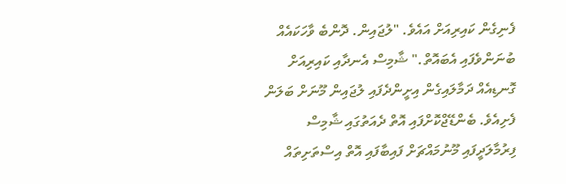ފެނިގެން ކައިރިއަށް އައެވެ. "ލުޖައިން. ދޮންބެ ވާހަކައެއް ބުނަންވެފައި އެބައޮތް." ޝާމިސް އެނދާއި ކައިރިއަށް ގޮނޑިއެއް ދަމާލައިގެން އިށީންދެފައި ލުޖައިން މޫނަށް ބަލަން ފެށިއެވެ. ބެންޑޭޖްކޮށްފައި އޮތް ދެއަތުގައި ޝާމިސް ފިރުމާލަދީފައި މޫނުމައްޗަށް ފައިބާފައި އޮތް އިސްތަށިތައް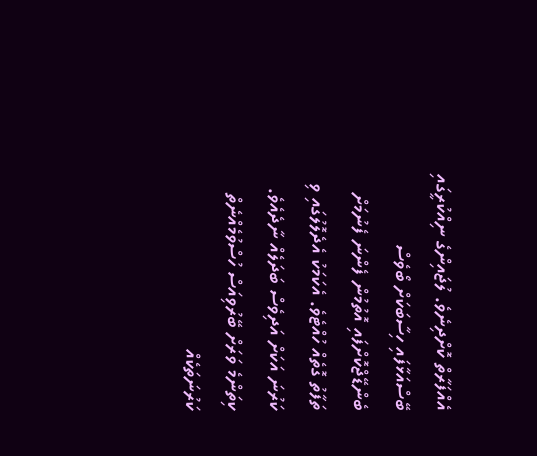އެއްފަރާތް ކޮށްދިނެވެ. ލުޖައިންގެ ނިއްކުރީގައި ބޭސްއަޅާފައި ހިސާބަކަށް ބޯވެސް ބެންޑޭޖްކޮށްފައި އޮތުމުން ފެންނަ ފެނުމަށް ތަފާތު ގޮތެއް ހުއްޓެވެ. އެކަމަކު އެދެލޮލުގައި ވި ކަރުނަ އަކަށް އަދިވެސް ބަދަލެއް ނާދެއެވެ. ކިތަންމެ ވަރަށް ބޭރުވިއަސް ހުސްވުމެއްނެތް ކަރުނަތަކެއް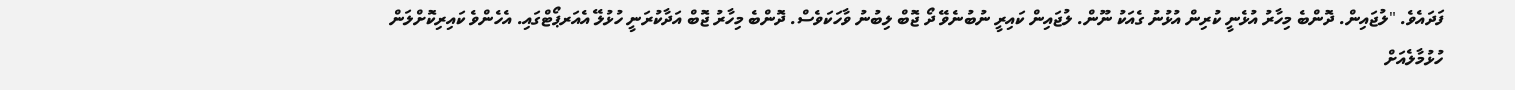ފަދައެވެ. "ލުޖައިން. ދޮންބެ މިހާރު އުޅެނީ ކުރިން އުޅުނު ގެއަކު ނޫން. ލުޖައިން ކައިރީ ނުބުނެވޭ ދޯ ޖޮބް ލިބުނު ވާހަކަވެސް. ދޮންބެ މިހާރު ޖޮބް އަދާކުރަނީ ހުޅުލޭ އެއަރޕޯޓްގައި. އެހެންވެ ކައިރިކޮށްލަން ހުޅުމާލެއަށް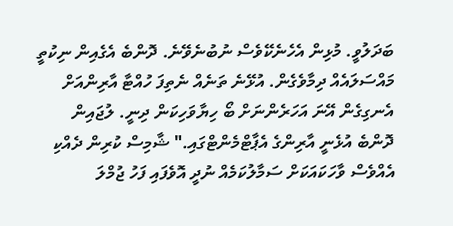ބަދަލުވީ. މުޅިން އެހެނެކޭވެސް ނުބުނެވޭނެ. ދޮންބެ އެގެއިން ނިކުތީ މައްސަލައެއް ދިމާވެގެން. އުޅޭނެ ތަނެއް ނެތިފަ ހުއްޓާ އާރިންއަށް އެނގިގެން އޭނަ އަހަރެންނަށް ބޯ ހިޔާވަހިކަން ދިނީ. ލުޖައިން ދޮންބެ އުޅެނީ އާރިންގެ އެޕާޓްމެންޓްގައި." ޝާމިސް ކުރިން ދެއްކި އެއްވެސް ވާހަކައަކަށް ސަމާލުކަމެއް ނުދީ އޮވެފައި ފަހު ޖުމްލަ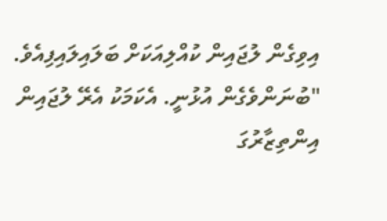އިވިގެން ލުޖައިން ކުއްލިއަކަށް ބަލައިލައިފިއެވެ.
"ބުނަންވެގެން އުޅުނީ. އެކަމަކު އެރޭ ލުޖައިން އިންތިޒާރުގަ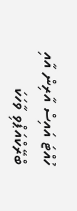ހުއްޓަ އައިސް އާރިން އާއި ބްރޭކްއަޕްވި ވާހަކަ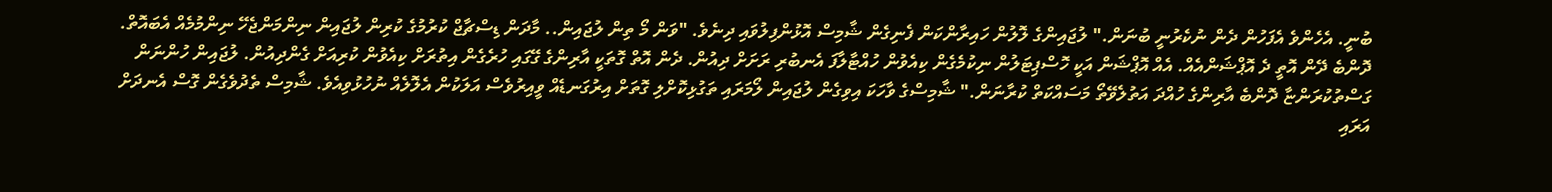ބުނީ. އެހެންވެ އެފަހުން ދެން ނުކެރުނީ ބުނަން." ލުޖައިންގެ ލޮލުން ހައިރާންކަން ފެނިގެން ޝާމިސް އޮޅުންފިލުވައި ދިނެވެ. "ވަން މޯ ތިން ލުޖައިން.. މާދަން ޑިސްޗާޖް ކުރުމުގެ ކުރިން ލުޖައިން ނިންމަންޖެހޭ ނިންމުމެއް އެބައޮތް. ދޮންބެ ދޭން އޮތީ ދެ އޮޕްޝަންއެއް. އެއް އޮޕްޝަން އަކީ ހޮސްޕިޓަލުން ނިކުމެގެން ކިއެވުން ހުއްޓާލާފަ އެނބުރި ރަށަށް ދިއުން. ދެން އޮތް ގޮތަކީ އާރިންގެ ގޭގައި ހުރެގެން އިތުރަށް ކިއެވުން ކުރިއަށް ގެންދިއުން. ލުޖައިން ހުންނަން ގަސްތުކުރަންޏާ ދޮންބެ އާރިންގެ ހުއްދަ އަތުލެވޭތޯ މަސައްކަތް ކުރާނަން." ޝާމިސްގެ ވާހަކަ އިވިގެން ލުޖައިން ލޯމަރައި ތަގުޅިކޮށްލި ގޮތަށް އިރުގަނޑެއް ވީއިރުވެސް އަލަކުން އެލޮލެއް ނުހުޅުވިއެވެ. ޝާމިސް ތެދުވެގެން ގޮސް އެނދަށް އަރައި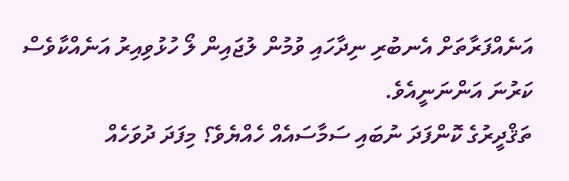އަނެއްފަރާތަށް އެނބުރި ނިދާހައި ވުމުން ލުޖައިން ލޯ ހުޅުވިއިރު އަނެއްކާވެސް ކަރުނަ އަންނަނީއެވެ.
ތަޤްދީރުގެ ކޮންފަދަ ނުބައި ސަމާސައެއް ހެއްޔެވެ؟ މިފަދަ ދުވަހެއް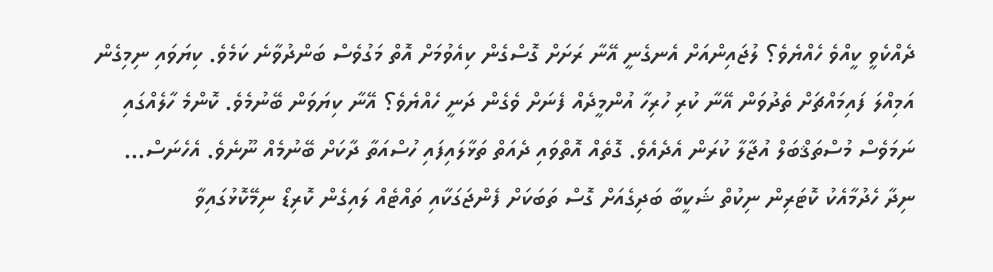ދެއްކެވީ ކީއްވެ ހެއްޔެވެ؟ ލުޖައިންއަށް އެނގެނީ އޭނާ ރަށަށް ގޮސްގެން ކިއެވުމަށް އޮތް މަގުވެސް ބަންދުވާނެ ކަމެވެ. ކިޔަވައި ނިމިގެން އަމިއްލަ ފައިމައްޗަށް ތެދުވަން އޭނާ ކުރި ހުރިހާ އުންމީދެއް ފެނަށް ވެގެން ދަނީ ހެއްޔެވެ؟ އޭނާ ކިޔަވަން ބޭނުމެވެ. ކޮންމެ ހާލެއްގައި ނަމަވެސް މުސްތަޤްބަލް އުޖާލާ ކުރަން އެދެއެވެ. ގޮތެއް އޮތްވައި ދެއަތް ތަޅާލައިފައި ހުސްއަތާ ދާކަށް ބޭނުމެއް ނޫނެވެ. އެހެނަސް...
ނިދާ ހެދުމާއެކު ކޮޓަރިން ނިކުތް ޝަކީބާ ބަދިގެއަށް ގޮސް ތަބަކަށް ފެންޖަގަކާއި ތައްޓެއް ލައިގެން ކޮރިޑޯ ނިމޭކޮޅުގައިވާ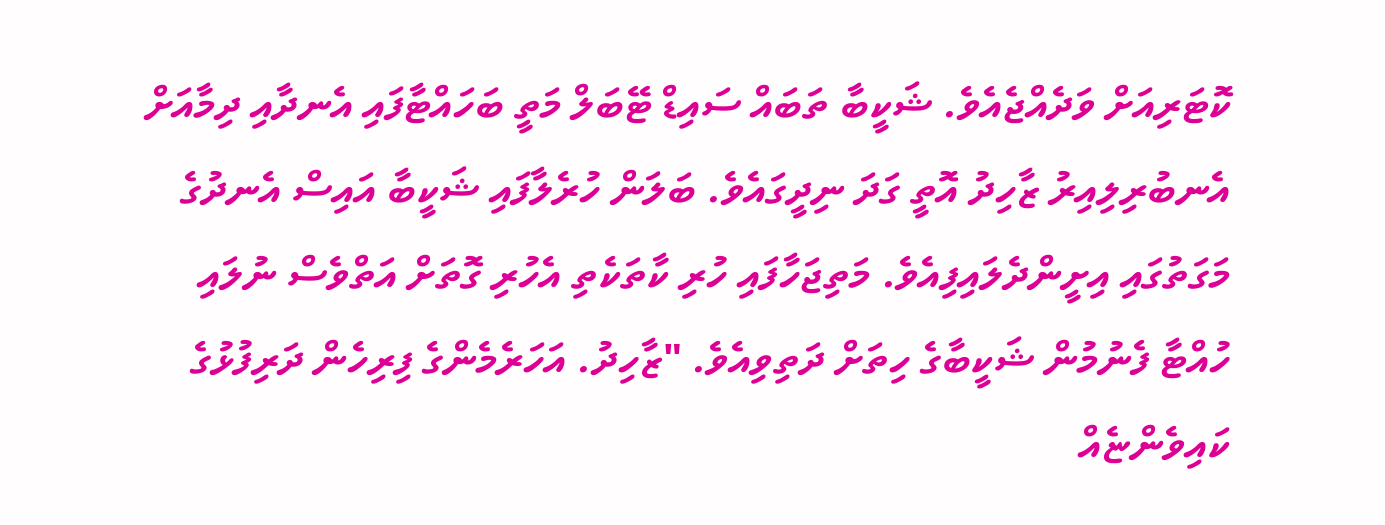ކޮޓަރިއަށް ވަދެއްޖެއެވެ. ޝަކީބާ ތަބައް ސައިޑް ޓޭބަލް މަތީ ބަހައްޓާފައި އެނދާއި ދިމާއަށް އެނބުރިލިއިރު ޒާހިދު އޮތީ ގަދަ ނިދީގައެވެ. ބަލަން ހުރެލާފައި ޝަކީބާ އައިސް އެނދުގެ މަގަތުގައި އިށީންދެލައިފިއެވެ. މަތިޖަހާފައި ހުރި ކާތަކެތި އެހުރި ގޮތަށް އަތްވެސް ނުލައި ހުއްޓާ ފެނުމުން ޝަކީބާގެ ހިތަށް ދަތިވިއެވެ. "ޒާހިދު. އަހަރެމެންގެ ފިރިހެން ދަރިފުޅުގެ ކައިވެންޏެއް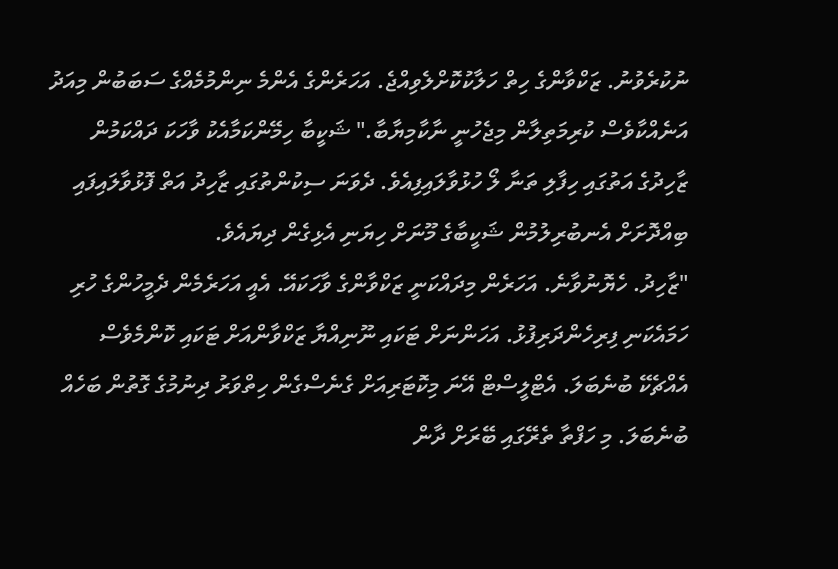ނުކުރެވުނު. ޒަކްވާންގެ ހިތް ހަލާކުކޮށްލެވިއްޖެ. އަހަރެންގެ އެންމެ ނިންމުމެއްގެ ސަބަބުން މިއަދު އަނެއްކާވެސް ކުރިމަތިލާން މިޖެހުނީ ނާކާމިޔާބާ." ޝަކީބާ ހިމޭންކަމާއެކު ވާހަކަ ދައްކަމުން ޒާހިދުގެ އަތުގައި ހިފާލި ތަނާ ލޯ ހުޅުވާލައިފިއެވެ. ދެވަނަ ސިކުންތުގައި ޒާހިދު އަތް ފޮޅުވާލައިފައި ބިއްދޮށަށް އެނބުރިލުމުން ޝަކީބާގެ މޫނަށް ހިޔަނި އެޅިގެން ދިޔައެވެ.
"ޒާހިދު. ހެޔޮނުވާނެ. އަހަރެން މިދައްކަނީ ޒަކްވާންގެ ވާހަކައޭ. އެއީ އަހަރެމެން ދެމީހުންގެ ހުރި ހަމައެކަނި ފިރިހެންދަރިފުޅު. އަހަންނަށް ޓަކައި ނޫނިއްޔާ ޒަކްވާންއަށް ޓަކައި ކޮންމެވެސް އެއްޗެކޭ ބުނެބަލަ. އެޓްލީސްޓް އޭނަ މިކޮޓަރިއަށް ގެނެސްގެން ހިތްވަރު ދިނުމުގެ ގޮތުން ބަހެއް ބުނެބަލަ. މި ހަފްތާ ތެރޭގައި ބޭރަށް ދާން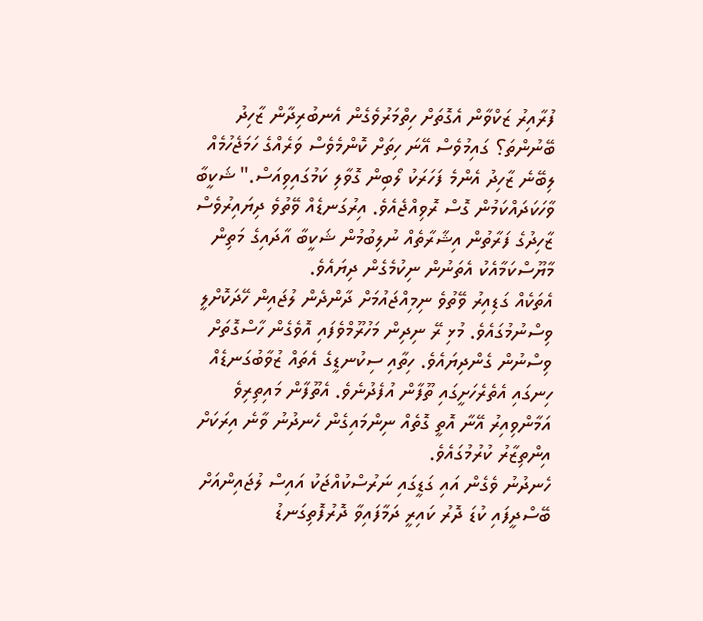ފުރާއިރު ޒަކްވާން އެގޮތަށް ހިތްމަރުވެގެން އެނބުރިދާން ޒާހިދު ބޭނުންތަ؟ ގައިމުވެސް އޭނަ ހިތަށް ކޮންމެވެސް ވަރެއްގެ ހަމަޖެހުމެއް ލިބޭނެ ޒާހިދު އެންމެ ފަހަރަކު ލޯބިން ގޮވާލި ކަމުގައިވިއަސް." ޝަކީބާ ވާހަކަދައްކަމުން ގޮސް ރޮވިއްޖެއެވެ. އިރުގަނޑެއް ވޭތުވެ ދިޔައިރުވެސް ޒާހިދުގެ ފަރާތުން އިޝާރާތެއް ނުލިބުމުން ޝަކީބާ އާދައިގެ މަތިން މާޔޫސްކަމާއެކު އެތަނުން ނިކުމެގެން ދިޔައެވެ.
އެތަކެއް ގަޑިއިރު ވޭތުވެ ނިމިއްޖައުމަށް ދާންދެން ލުޖައިން ހޭދަކޮށްލީ ވިސްނުމުގައެވެ. މުޅި ރޭ ނިދިން މަހުރޫމްވެފައި އޮވެގެން ހާސްގޮތަށް ވިސްނުން ގެންދިޔައެވެ. ހިތާއި ސިކުނޑީގެ އެތައް ޒުވާބުގަނޑެއް ހިނގައި އެތެރެހަށީގައި ތޫފާން އުފެދުނެވެ. އެތޫފާން މައިތިރިވެ އަމާންވިއިރު އޭނާ އޮތީ ގޮތެއް ނިންމައިގެން ހެނދުނު ވާނެ އިރަކަށް އިންތިޒާރު ކުރުމުގައެވެ.
ހެނދުނު ވެގެން އައި ގަޑީގައި ނަރުސްކުއްޖަކު އައިސް ލުޖައިންއަށް ބޭސްދީފައި ކުޑަ ދޮރު ކައިރީ ދަމާފައިވާ ދޮރުފޮތިގަނޑު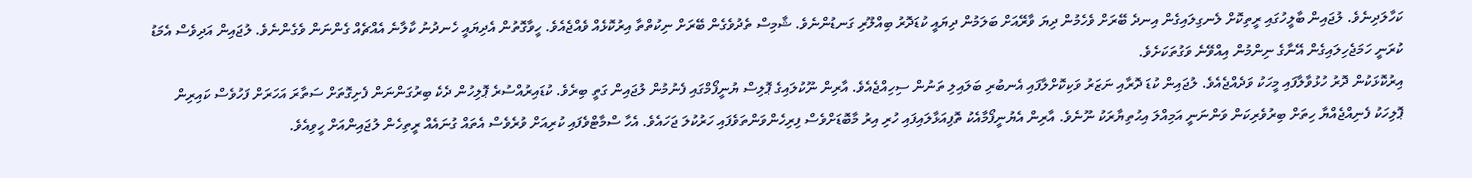ކަހާލަދިނެވެ. ލުޖައިން ބާލީހުގައި ރީތިކޮށް ލެނގިލައިގެން އިނދެ ބޭރަށް ވެހެމުން ދިޔަ ވާރޭއަށް ބަލަމުން ދިޔައީ ކުޑަދޮރު ބިއްލޫރި ގަނޑުންނެވެ. ޝާމިސް ތެދުވެގެން ބޭރަށް ނިކުތްތާ އިރުކޮޅެއް ވެއްޖެއެވެ. ހީވާގޮތުން އެދިޔައީ ހެނދުނު ކާލާނެ އެއްޗެއް ގެންނަން ވެގެންނެވެ. ލުޖައިން އަދިވެސް އެމަޑު ކުރަނީ ހަމަޖެހިލައިގެން އޭނާގެ ނިންމުން އިއްވޭނެ ވަގުތަކަށެވެ.
އިރުކޮޅަކުން ދޮރު ހުޅުވާލާފައި މީހަކު ވަދެއްޖެއެވެ. ލުޖައިން ކުޑަ ދޮރާއި ނަޒަރު ވަކިކޮށްލާފައި އެނބުރި ބަލައިލި ތަނުން ސިހިއްޖެއެވެ. އާރިން ނޫކުލައިގެ ޕޮލިސް ޔުނީފޯމްގައި ފެނުމުން ލުޖައިން ގަތީ ބިރެވެ. ކުޑައިރުއްސުރެ ޕޮލިހުން ދެކެ ބިރުގަންނަން ފެށިގޮތަށް ސަތާރަ އަހަރަށް ފަހުވެސް ކައިރިން ޕޮލިހަކު ފެނިއްޖެއްޔާ ހިތަށް ބިރުވެރިކަން ވަންނަނީ އަމިއްލަ އިޙުތިޔާރަކު ނޫނެވެ. އާރިން އެޔުނީފޯމާއެކު ތޮފިއަޅާލައިފައި ހުރި އިރު މާބޮޑަށްވެސް ފިރިހެންވަންތަވެފައި ހަރުކުލަ ޖަހައެވެ. އެހާ ސްމާޓްވެފައި ކުރިއަށް ވުރެވެސް އެތައް ގުނައެއް ރީތިހެން ލުޖައިންއަށް ހީވިއެވެ.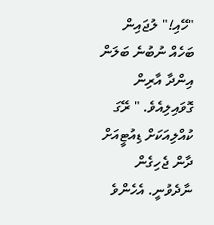"ހޭއި!" ލުޖައިން ބަހެއް ނުބުނެ ބަލަން އިންދާ އާރިން ގޮވައިލިއެވެ. " ރޭގަ ކުއްލިއަކަށް ޑިއުޓީއަށް ދާން ޖެހިގެން ނާދެވުނީ. އެހެންވެ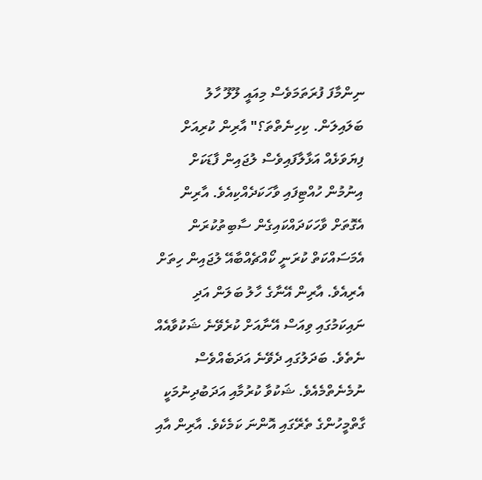ނިންމާފަ ފުރަތަމަވެސް މިއައީ ލޫލޫ ހާލު ބަލައިލަން. ކިހިނެތްތަ؟" އާރިން ކުރިއަށް ފިޔަވަޅެއް އަޅާލާފައިވެސް ލުޖައިން ފާޑަކަށް އިނުމުން ހުއްޓިފައި ވާހަކަދެއްކިއެވެ. އާރިން އެގޮތަށް ވާހަކަދައްކައިގެން ސާބިތުކުރަން އެމަސައްކަތް ކުރަނީ ކޯއްޗެއްބާއޭ ލުޖައިން ހިތަށް އެރިއެވެ. އާރިން އޭނާގެ ހާލު ބަލަން އަދި ނައިކަމުގައި ވިއަސް އޭނާއަށް ކުރެވޭނެ ޝަކުވާއެއް ނެތެވެ. ބަދަލުގައި ދެވޭނެ އަދަބެއްވެސް ނުމެނެތްމެއެވެ. ޝަކުވާ ކުރުމާއި އަދަބުދިނުމަކީ ގާތްމީހުންގެ ތެރޭގައި އޮންނަ ކަމެކެވެ. އާރިން އާއި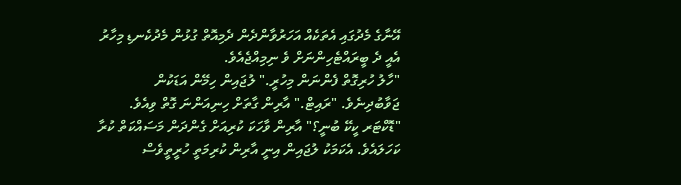އޭނާގެ މެދުގައި އެތަކެއް އަހަރުވާންދެން ދެމިއޮތް ގުޅުން މެދުކެނޑި މިހާރު އެއީ ދެ ބީރައްޓެހިންނަށް ވެ ނިމިއްޖެއެވެ.
"ހާލު ހުރިގޮތް ފެންނަން މިހުރީ." ލުޖައިން ހިމޭން އަޑަކުން ޖަވާބުދިނެވެ. "ރައިޓް." އާރިން ގާތަށް ހިނިއަންނަ ގޮތް ވިއެވެ. "ޑޮކްޓަރ ކީކޭ ބުނީ؟" އާރިން ވާހަކަ ކުރިއަށް ގެންދަން މަސައްކަތް ކުރާ ކަހަލައެވެ. އެކަމަކު ލުޖައިން އިނީ އާރިން ކުރިމަތީ ހުރީތީވެސް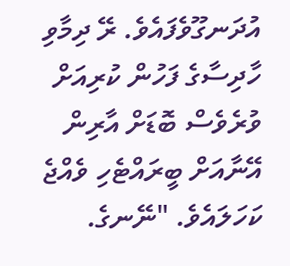އުދަނގޫވެފައެވެ. ރޭ ދިމާވި ހާދިސާގެ ފަހުން ކުރިއަށް ވުރެވެސް ބޮޑަށް އާރިން އޭނާއަށް ބީރައްޓެހި ވެއްޖެ ކަހަލައެވެ. "ނޭނގެ.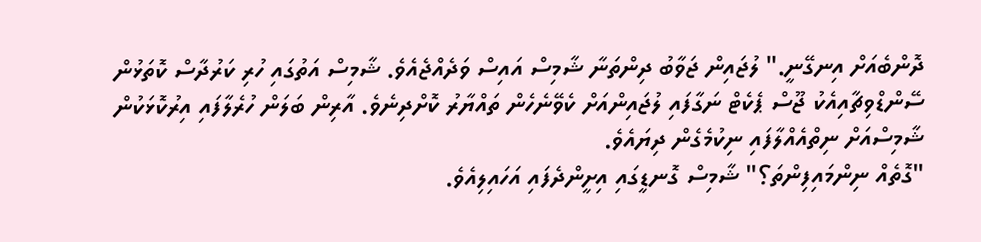ދޮންބެއަށް އިނގޭނީ." ލުޖައިން ޖަވާބު ދިންތަނާ ޝާމިސް އައިސް ވަދެއްޖެއެވެ. ޝާމިސް އަތުގައި ހުރި ކަރުދާސް ކޮތަޅުން ސޭންޑްވިޗާއިއެކު ޖޫސް ޕެކެޓް ނަގާފައި ލުޖައިންއަށް ކެވޭނެހެން ތައްޔާރު ކޮށްދިނެވެ. އާރިން ބަލަން ހުރެލާފައި އިރުކޮޅަކުން ޝާމިސްއަށް ނިތްއެއްލާފައި ނިކުމެގެން ދިޔައެވެ.
"ގޮތެއް ނިންމައިފިންތަ؟" ޝާމިސް ގޮނޑީގައި އިށީންދެފައި އަހައިލިއެވެ.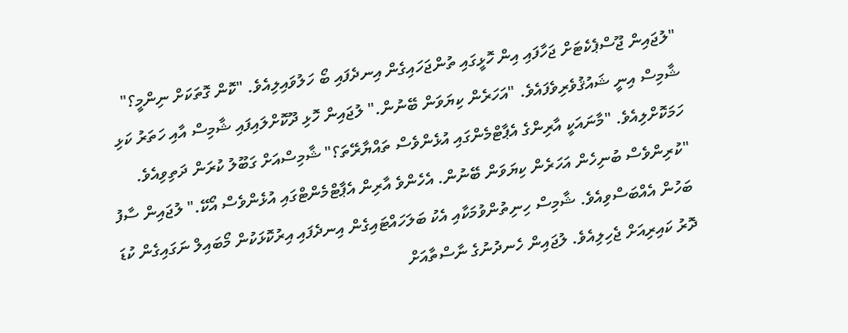"ލުޖައިން ޖޫސްޕެކެޓަށް ޖަހާފައި އިން ހޮޅީގައި ތުންޖަހައިގެން އިނދެފައި ބޯ ހަލުވައިލިއެވެ. "ކޮން ގޮތަކަށް ނިންމީ؟" ޝާމިސް އިނީ ޝައުޤުވެރިވެފައެވެ. "އަހަރެން ކިޔަވަން ބޭނުން." ލުޖައިން ހޮޅި ދޫކޮށްލައިފައި ޝާމިސް އާއި ހަތަރު ކަޅި ހަމަކޮށްލިއެވެ. "މާނައަކީ އާރިންގެ އެޕާޓްމެންގައި އުޅެންވެސް ތައްޔާރޭތަ؟" ޝާމިސްއަށް ގަބޫލު ކުރަން ދަތިވިއެވެ. "ކުރިންވެސް ބުނިހެން އަހަރެން ކިޔަވަން ބޭނުން. އެހެންވެ އާރިން އެޕާޓްމެންޓްގައި އުޅެންވެސް އޯކޭ." ލުޖައިން ސާފު ބަހުން އެއްބަސްވިއެވެ. ޝާމިސް ހިނިތުންވުމަކާއި އެކު ބަލަހައްޓައިގެން އިނދެފައި އިރުކޮޅަކުން މޯބައިލް ނަގައިގެން ކުޑަ ދޮރު ކައިރިއަށް ޖެހިލިއެވެ. ލުޖައިން ހެނދުނުގެ ނާސްތާއަށް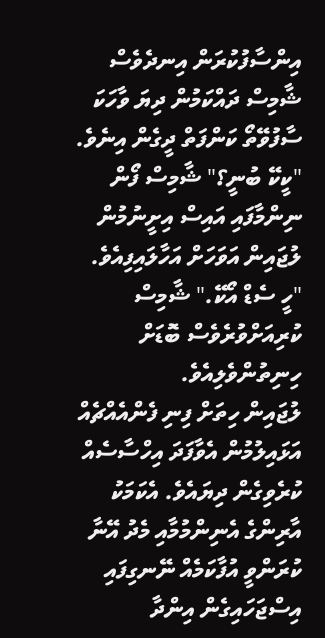އިންސާފުކުރަން އިނދެވެސް ޝާމިސް ދައްކަމުން ދިޔަ ވާހަކަ ސާފުވޭތޯ ކަންފަތް ދީގެން އިނެވެ. "ކީކޭ ބުނީ؟" ޝާމިސް ފޯން ނިންމާފައި އައިސް އިށީނުމުން ލުޖައިން އަވަހަށް އަހާލައިފިއެވެ. "ހީ ސެޑް އޯކޭ." ޝާމިސް ކުރިއަށްވުރެވެސް ބޮޑަށް ހިނިތުންވެލިއެވެ.
ލުޖައިން ހިތަށް ފިނި ފެންއެއްޗެއް އަޅައިލުމުން އެވާފަދަ އިހްސާސެއް ކުރެވިގެން ދިޔައެވެ. އެކަމަކު އާރިންގެ އެނިންމުމާއި މެދު އޭނާ ކުރަންވީ އުފާކަމެއް ނޭނގިފައި އިސްޖަހައިގެން އިންދާ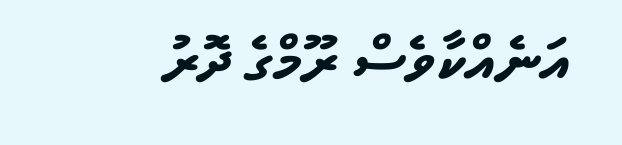އަނެއްކާވެސް ރޫމްގެ ދޮރު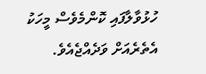ހުޅުވާލާފައި ކޮންމެވެސް މީހަކު އެތެރެއަށް ވަދެއްޖެއެވެ.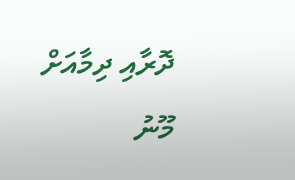ދޮރާއި ދިމާއަށް މޫނު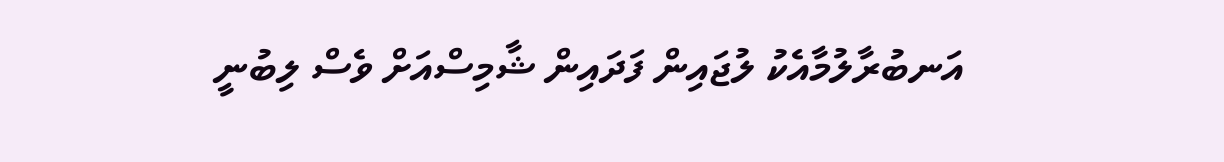އަނބުރާލުމާއެކު ލުޖައިން ފަދައިން ޝާމިސްއަށް ވެސް ލިބުނީ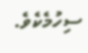ސިހުމެކެވެ.